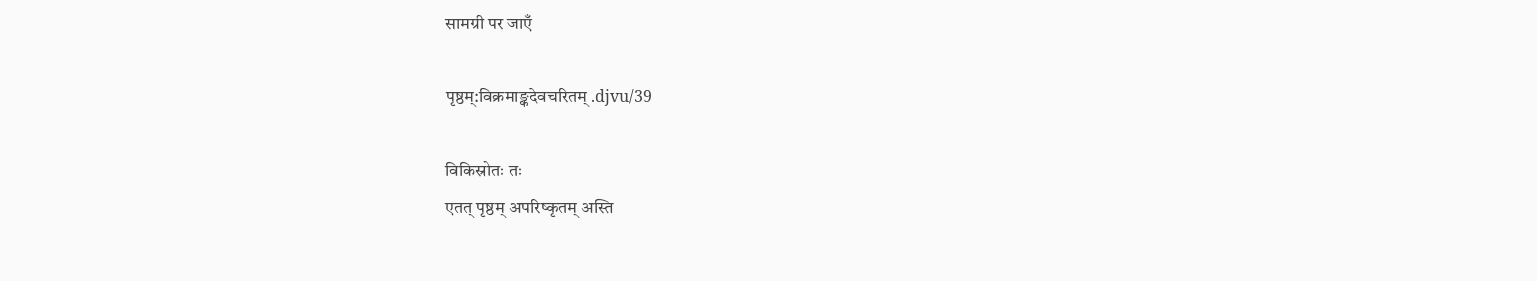सामग्री पर जाएँ

पृष्ठम्:विक्रमाङ्कदेवचरितम् .djvu/39

विकिस्रोतः तः
एतत् पृष्ठम् अपरिष्कृतम् अस्ति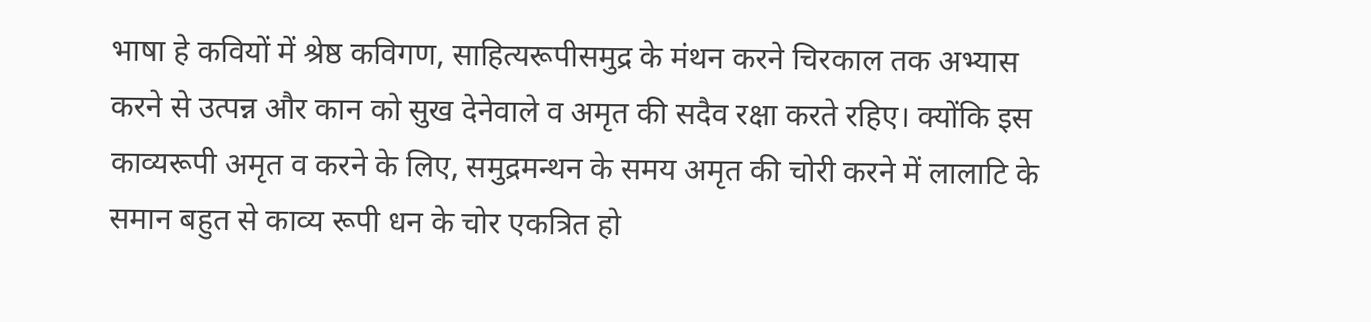भाषा हे कवियों में श्रेष्ठ कविगण, साहित्यरूपीसमुद्र के मंथन करने चिरकाल तक अभ्यास करने से उत्पन्न और कान को सुख देनेवाले व अमृत की सदैव रक्षा करते रहिए। क्योंकि इस काव्यरूपी अमृत व करने के लिए, समुद्रमन्थन के समय अमृत की चोरी करने में लालाटि के समान बहुत से काव्य रूपी धन के चोर एकत्रित हो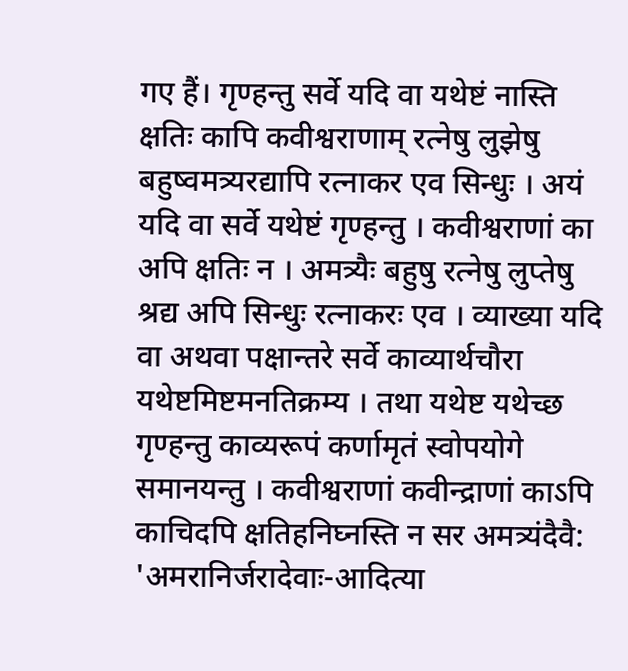गए हैं। गृण्हन्तु सर्वे यदि वा यथेष्टं नास्ति क्षतिः कापि कवीश्वराणाम् रत्नेषु लुझेषु बहुष्वमत्र्यरद्यापि रत्नाकर एव सिन्धुः । अयं यदि वा सर्वे यथेष्टं गृण्हन्तु । कवीश्वराणां का अपि क्षतिः न । अमत्र्यैः बहुषु रत्नेषु लुप्तेषु श्रद्य अपि सिन्धुः रत्नाकरः एव । व्याख्या यदि वा अथवा पक्षान्तरे सर्वे काव्यार्थचौरा यथेष्टमिष्टमनतिक्रम्य । तथा यथेष्ट यथेच्छ गृण्हन्तु काव्यरूपं कर्णामृतं स्वोपयोगे समानयन्तु । कवीश्वराणां कवीन्द्राणां काऽपि काचिदपि क्षतिहनिघ्नस्ति न सर अमत्र्यंदैवै: 'अमरानिर्जरादेवाः-आदित्या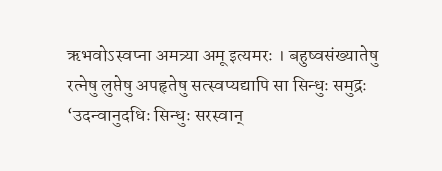ऋभवोऽस्वप्ना अमत्र्या अमू इत्यमरः । बहुष्वसंख्यातेषु रत्नेषु लुप्तेषु अपहृतेषु सत्स्वप्यद्यापि सा सिन्धुः समुद्रः ‘उदन्वानुदधिः सिन्धुः सरस्वान्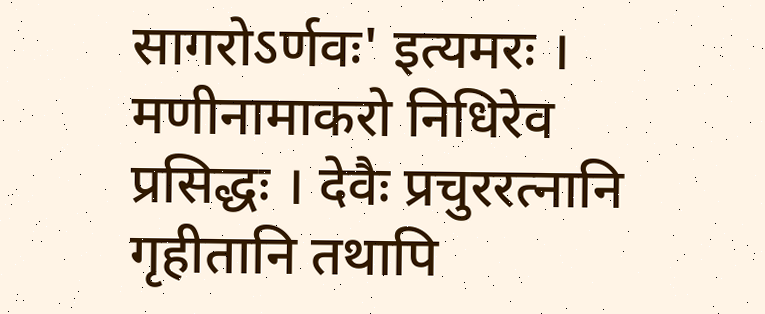सागरोऽर्णवः' इत्यमरः । मणीनामाकरो निधिरेव प्रसिद्धः । देवैः प्रचुररत्नानि गृहीतानि तथापि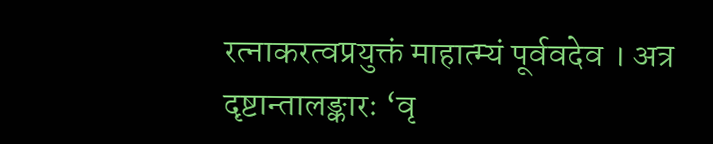रत्नाकरत्वप्रयुक्तं माहात्म्यं पूर्ववदेव । अत्र दृष्टान्तालङ्कारः ‘वृ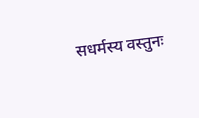सधर्मस्य वस्तुनः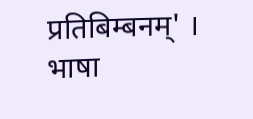प्रतिबिम्बनम्' । भाषा